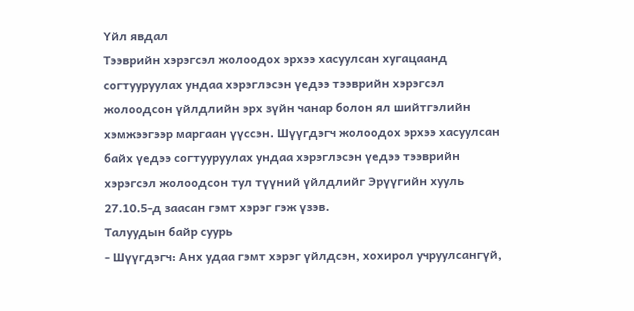Үйл явдал
Тээврийн хэрэгсэл жолоодох эрхээ хасуулсан хугацаанд согтууруулах ундаа хэрэглэсэн үедээ тээврийн хэрэгсэл жолоодсон үйлдлийн эрх зүйн чанар болон ял шийтгэлийн хэмжээгээр маргаан үүссэн. Шүүгдэгч жолоодох эрхээ хасуулсан байх үедээ согтууруулах ундаа хэрэглэсэн үедээ тээврийн хэрэгсэл жолоодсон тул түүний үйлдлийг Эрүүгийн хууль 27.10.5-д заасан гэмт хэрэг гэж үзэв.
Талуудын байр суурь
- Шүүгдэгч: Анх удаа гэмт хэрэг үйлдсэн, хохирол учруулсангүй,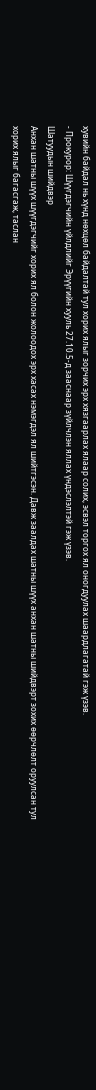хувийн байдал нь хүнд нөхцөл байдалтай тул хорих ялыг зорчих эрх хязгаарлах ялаар солих, эсвэл торгох ял оногдуулах шаардлагатай гэж үзэв.
- Прокурор: Шүүгдэгчийн үйлдлийг Эрүүгийн хууль 27.10.5-д зааснаар зүйлчлэн яллах үндэслэлтэй гэж үзэв.
Шатуудын шийдвэр
Анхан шатны шүүх шүүгдэгчийг хорих ял болон жолоодох эрх хасах нэмэгдэл ял шийтгэсэн. Давж заалдах шатны шүүх анхан шатны шийдвэрт зохих өөрчлөлт оруулсан тул хорих ялыг багасгаж, таслан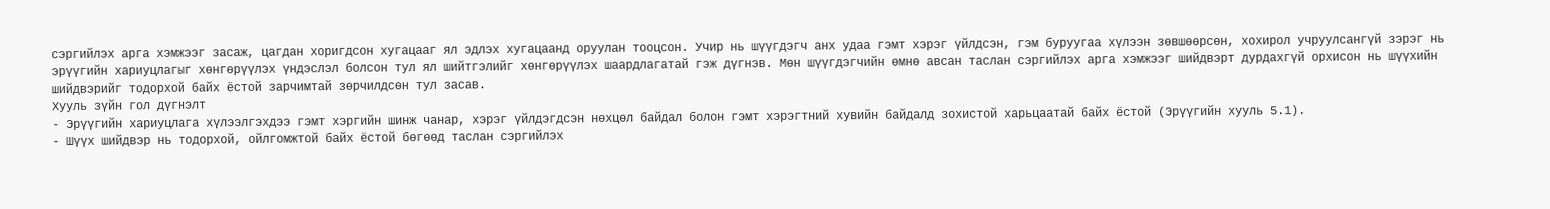сэргийлэх арга хэмжээг засаж, цагдан хоригдсон хугацааг ял эдлэх хугацаанд оруулан тооцсон. Учир нь шүүгдэгч анх удаа гэмт хэрэг үйлдсэн, гэм буруугаа хүлээн зөвшөөрсөн, хохирол учруулсангүй зэрэг нь эрүүгийн хариуцлагыг хөнгөрүүлэх үндэслэл болсон тул ял шийтгэлийг хөнгөрүүлэх шаардлагатай гэж дүгнэв. Мөн шүүгдэгчийн өмнө авсан таслан сэргийлэх арга хэмжээг шийдвэрт дурдахгүй орхисон нь шүүхийн шийдвэрийг тодорхой байх ёстой зарчимтай зөрчилдсөн тул засав.
Хууль зүйн гол дүгнэлт
- Эрүүгийн хариуцлага хүлээлгэхдээ гэмт хэргийн шинж чанар, хэрэг үйлдэгдсэн нөхцөл байдал болон гэмт хэрэгтний хувийн байдалд зохистой харьцаатай байх ёстой (Эрүүгийн хууль 5.1).
- Шүүх шийдвэр нь тодорхой, ойлгомжтой байх ёстой бөгөөд таслан сэргийлэх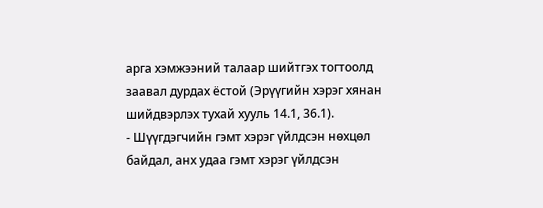арга хэмжээний талаар шийтгэх тогтоолд заавал дурдах ёстой (Эрүүгийн хэрэг хянан шийдвэрлэх тухай хууль 14.1, 36.1).
- Шүүгдэгчийн гэмт хэрэг үйлдсэн нөхцөл байдал, анх удаа гэмт хэрэг үйлдсэн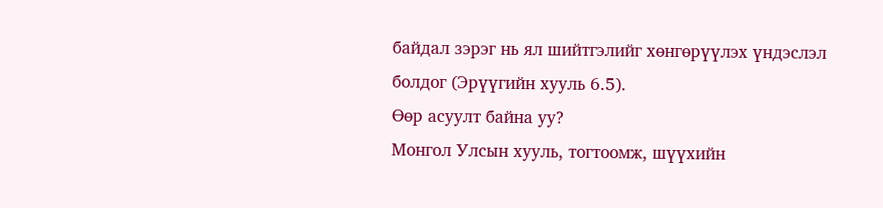байдал зэрэг нь ял шийтгэлийг хөнгөрүүлэх үндэслэл болдог (Эрүүгийн хууль 6.5).
Өөр асуулт байна уу?
Монгол Улсын хууль, тогтоомж, шүүхийн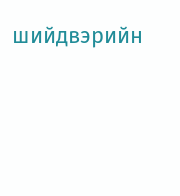шийдвэрийн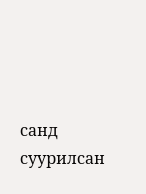санд суурилсан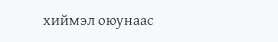хиймэл оюунаас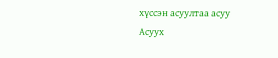хүссэн асуултаа асуу
Асуух